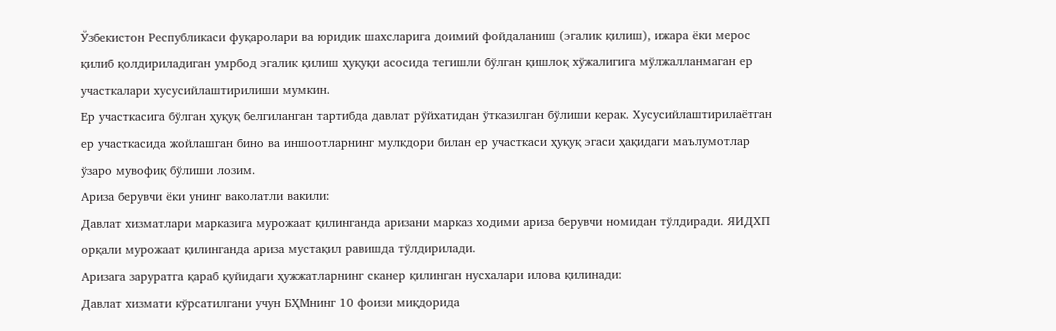Ўзбекистон Республикаси фуқаролари ва юридик шахсларига доимий фойдаланиш (эгалик қилиш), ижара ёки мерос қилиб қолдириладиган умрбод эгалик қилиш ҳуқуқи асосида тегишли бўлган қишлоқ хўжалигига мўлжалланмаган ер участкалари хусусийлаштирилиши мумкин.
Ер участкасига бўлган ҳуқуқ белгиланган тартибда давлат рўйхатидан ўтказилган бўлиши керак. Хусусийлаштирилаётган ер участкасида жойлашган бино ва иншоотларнинг мулкдори билан ер участкаси ҳуқуқ эгаси ҳақидаги маълумотлар ўзаро мувофиқ бўлиши лозим.
Ариза берувчи ёки унинг ваколатли вакили:
Давлат хизматлари марказига мурожаат қилинганда аризани марказ ходими ариза берувчи номидан тўлдиради. ЯИДХП орқали мурожаат қилинганда ариза мустақил равишда тўлдирилади.
Аризага заруратга қараб қуйидаги ҳужжатларнинг сканер қилинган нусхалари илова қилинади:
Давлат хизмати кўрсатилгани учун БҲМнинг 10 фоизи миқдорида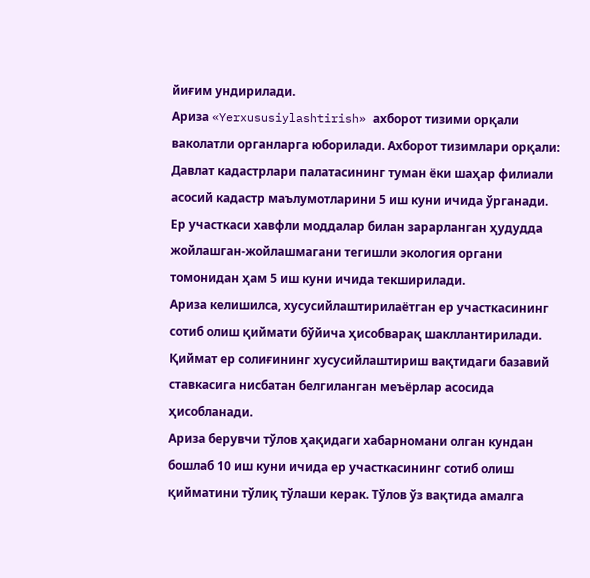йиғим ундирилади.
Ариза «Yerxususiylashtirish» ахборот тизими орқали ваколатли органларга юборилади. Ахборот тизимлари орқали:
Давлат кадастрлари палатасининг туман ёки шаҳар филиали асосий кадастр маълумотларини 5 иш куни ичида ўрганади. Ер участкаси хавфли моддалар билан зарарланган ҳудудда жойлашган-жойлашмагани тегишли экология органи томонидан ҳам 5 иш куни ичида текширилади.
Ариза келишилса, хусусийлаштирилаётган ер участкасининг сотиб олиш қиймати бўйича ҳисобварақ шакллантирилади. Қиймат ер солиғининг хусусийлаштириш вақтидаги базавий ставкасига нисбатан белгиланган меъёрлар асосида ҳисобланади.
Ариза берувчи тўлов ҳақидаги хабарномани олган кундан бошлаб 10 иш куни ичида ер участкасининг сотиб олиш қийматини тўлиқ тўлаши керак. Тўлов ўз вақтида амалга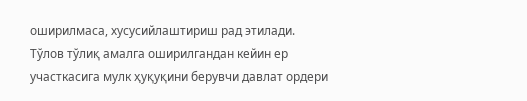оширилмаса, хусусийлаштириш рад этилади.
Тўлов тўлиқ амалга оширилгандан кейин ер участкасига мулк ҳуқуқини берувчи давлат ордери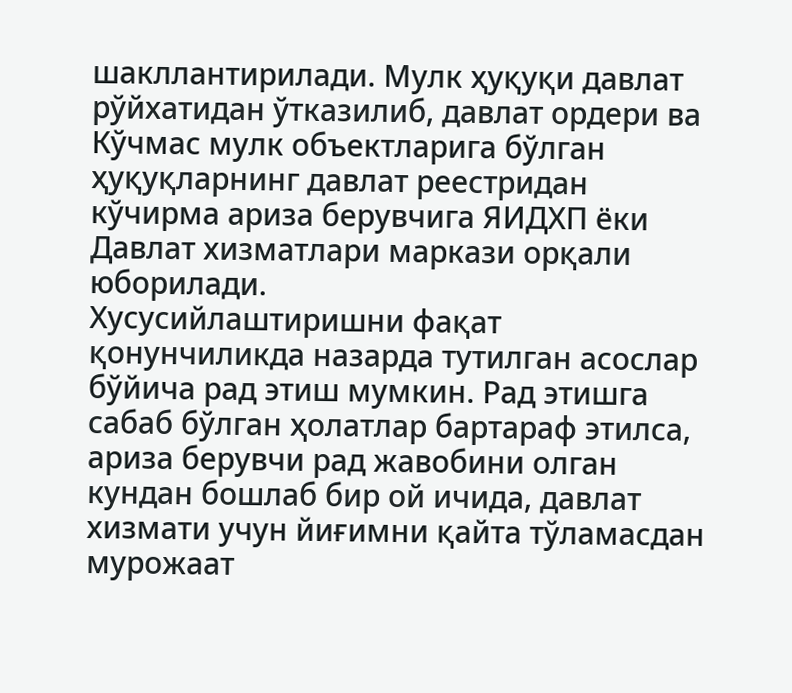шакллантирилади. Мулк ҳуқуқи давлат рўйхатидан ўтказилиб, давлат ордери ва Кўчмас мулк объектларига бўлган ҳуқуқларнинг давлат реестридан кўчирма ариза берувчига ЯИДХП ёки Давлат хизматлари маркази орқали юборилади.
Хусусийлаштиришни фақат қонунчиликда назарда тутилган асослар бўйича рад этиш мумкин. Рад этишга сабаб бўлган ҳолатлар бартараф этилса, ариза берувчи рад жавобини олган кундан бошлаб бир ой ичида, давлат хизмати учун йиғимни қайта тўламасдан мурожаат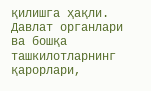қилишга ҳақли.
Давлат органлари ва бошқа ташкилотларнинг қарорлари,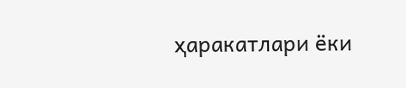ҳаракатлари ёки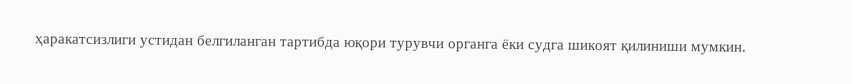ҳаракатсизлиги устидан белгиланган тартибда юқори турувчи органга ёки судга шикоят қилиниши мумкин.